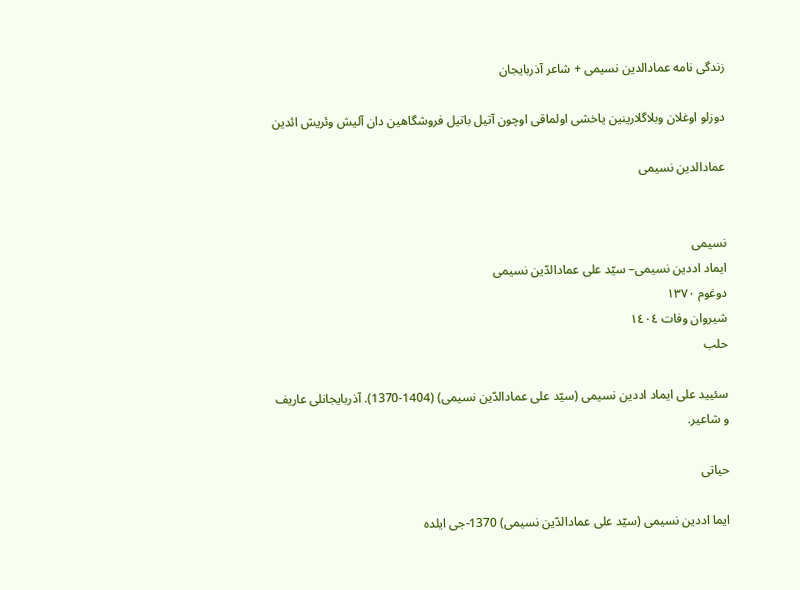زندگی نامه عمادالدین نسیمی + شاعر آذربایجان

دوزلو اوغلان وبلاگلارینین یاخشی اولماقی اوچون آتیل باتیل فروشگاهین دان آلیش وئریش ائدین

عمادالدین نسیمی


نسیمی
ایماد اددین نسیمی– سیّد علی عمادالدّین نسیمی
دوغوم ۱۳۷۰
شیروان وفات ۱٤۰٤
حلب

سئیید علی ایماد اددین نسیمی (سیّد علی عمادالدّین نسیمی) (1404-1370). آذربایجانلی عاریف و شاعیر.

حیاتی

ایما اددین نسیمی (سیّد علی عمادالدّین نسیمی) 1370-جی ایلده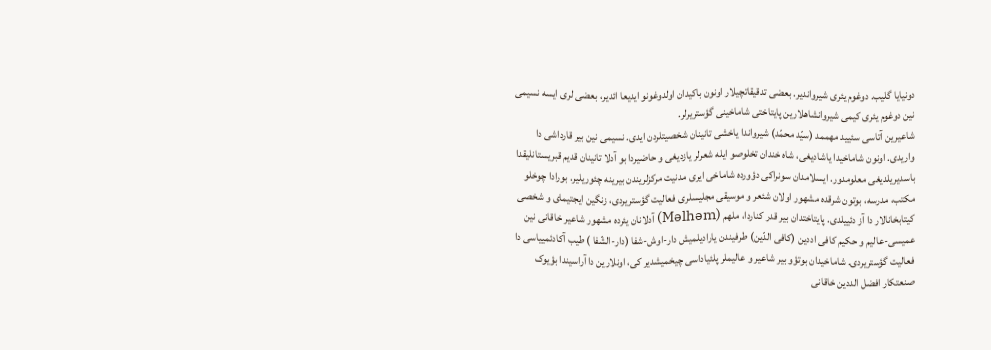دونیایا گلیب. دوغوم یئری شیرواندیر. بعضی تدقیقاتچیلار اونون باکیدان اولدوغونو ایدیعا ائدیر، بعضی لری ایسه نسیمی نین دوغوم یئری کیمی شیروانشاهلارین پایتاختی شاماخینی گؤستریرلر.
شاعیرین آتاسی سئیید مهممد (سیّد محمّد) شیرواندا یاخشی تانینان شخصیتلردن ایدی. نسیمی نین بیر قارداشی دا واریدی. اونون شاماخیدا یاشادیغی، شاه خندان تخلوصو ایله شعرلر یازدیغی و حاضیردا بو آدلا تانینان قدیم قبریستانلیقدا باسدیریلدیغی معلومدور. ایسلامدان سونراکی دؤورده شاماخی ایری مدنیت مرکزلریندن بیرینه چئوریلیر. بورادا چوخلو مکتب، مدرسه، بوتون شرقده مشهور اولان شئعر و موسیقی مجلیسلری فعالیت گؤستریردی، زنگین ایجتیمای و شخصی کیتابخانالار دا آز دئییلدی. پایتاختدان بیر قدر کناردا، ملهم (Məlhəm) آدلانان یئرده مشهور شاعیر خاقانی نین عمیسی-عالیم و حکیم کافی اددین (کافی الدّین) طرفیندن یارادیلمیش دار-اوش-شفا (دار-الشّفا ) طیب آکادئمییاسی دا فعالیت گؤستریردی. شاماخیدان بوتؤو بیر شاعیر و عالیملر پلئیاداسی چیخمیشدیر کی، اونلارین دا آراسیندا بؤیوک صنعتکار افضل الددین خاقانی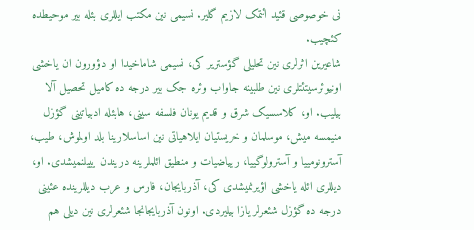نی خوصوصی قئید ائتمک لازیم گلیر. نسیمی نین مکتب ایللری بئله بیر موحیطده کئچیب.
شاعیرین اثرلری نین تحلیلی گؤستریر کی، نسیمی شاماخیدا او دؤورون ان یاخشی اونیوئرسیتئتلری نین طلبینه جاواب وئره جک بیر درجه ده کامیل تحصیل آلا بیلیب. او، کلاسسیک شرق و قدیم یونان فلسفه سینی، هابئله ادبیاتینی گؤزل منیمسه میش، موسلمان و خریستیان ایلاهیاتی نین اساسلارینا بلد اولموش، طیب، آسترونومییا و آسترولوگییا، رییاضیات و منطیق ائلملرینه دریندن یییلنمیشدی. او، دیللری ائله یاخشی اؤیرنمیشدی کی، آذربایجان، فارس و عرب دیللرینده عئینی درجه ده گؤزل شئعرلر یازا بیلیردی. اونون آذربایجانجا شئعرلری نین دیلی هم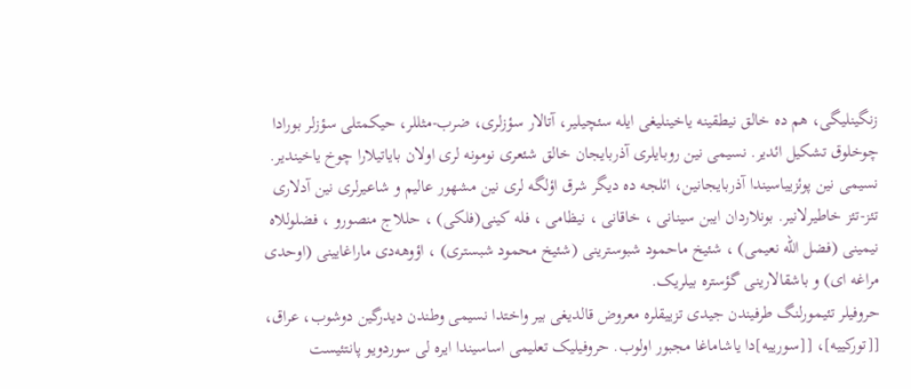زنگینلیگی، هم ده خالق نیطقینه یاخینلیغی ایله سئچیلیر، آتالار سؤزلری، ضرب-مثللر، حیکمتلی سؤزلر بورادا چوخلوق تشکیل ائدیر. نسیمی نین روبایلری آذربایجان خالق شئعری نومونه لری اولان بایاتیلارا چوخ یاخیندیر.
نسیمی نین پوئزییاسیندا آذربایجانین، ائلجه ده دیگر شرق اؤلگه لری نین مشهور عالیم و شاعیرلری نین آدلاری تئز-تئز خاطیرلانیر. بونلاردان ایبن سینانی ، خاقانی ، نیظامی ، فله کینی(فلکی) ، حللاج منصورو ، فضلوللاه نیمینی (فضل الله نعیمی) ، شئیخ ماحمود شبوسترینی (شئیخ محمود شبستری) ، اؤوهه‌دی ماراغایینی (اوحدی مراغه ای) و باشقالارینی گؤستره بیلریک.
حروفیلر تئیمورلنگ طرفیندن جیدی تزییقلره معروض قالدیغی بیر واختدا نسیمی وطندن دیدرگین دوشوب، عراق، [[تورکییه]، [[سورییه]دا یاشاماغا مجبور اولوب. حروفیلیک تعلیمی اساسیندا ایره لی سوردویو پانتئیست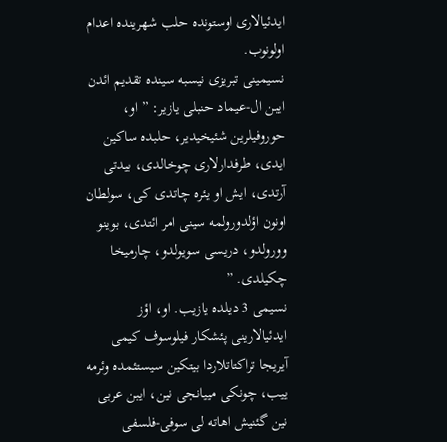ایدئیالاری اوستونده حلب شهرینده اعدام اولونوب.
نسیمینی تبریزی نیسبه سینده تقدیم ائدن ایبن ال-عیماد حنبلی یازیر: ” او، حوروفیلرین شئیخیدیر، حلبده ساکین ایدی، طرفدارلاری چوخالدی، بیدتی آرتدی، ایش او یئره چاتدی کی، سولطان اونون اؤلدورولمه سینی امر ائتدی، بوینو وورولدو، دریسی سویولدو، چارمیخا چکیلدی. ”
نسیمی 3 دیلده یازیب. او، اؤز ایدئیالارینی پئشکار فیلوسوف کیمی آیریجا تراکتاتلاردا بیتکین سیستئمده وئرمه ییب، چونکی مییانجی نین، ایبن عربی نین گئنیش اهاته لی سوفی-فلسفی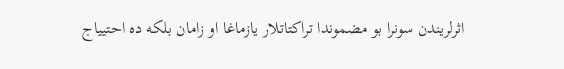اثرلریندن سونرا بو مضموندا تراکتاتلار یازماغا او زامان بلکه ده احتییاج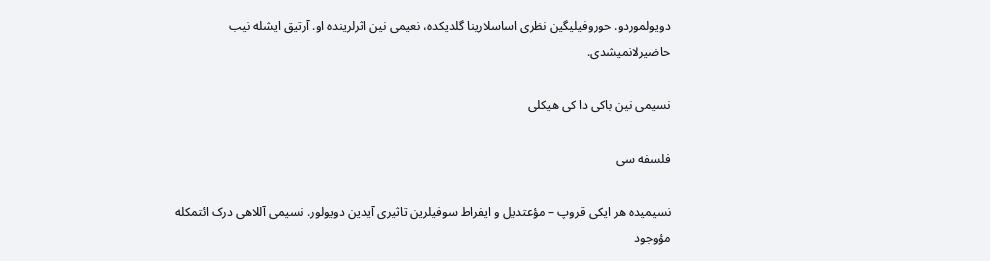دویولموردو. حوروفیلیگین نظری اساسلارینا گلدیکده، نعیمی نین اثرلرینده او. آرتیق ایشله نیب حاضیرلانمیشدی.

نسیمی نین باکی دا کی هیکلی

فلسفه سی

نسیمیده هر ایکی قروپ – مؤعتدیل و ایفراط سوفیلرین تاثیری آیدین دویولور. نسیمی آللاهی درک ائتمکله مؤوجود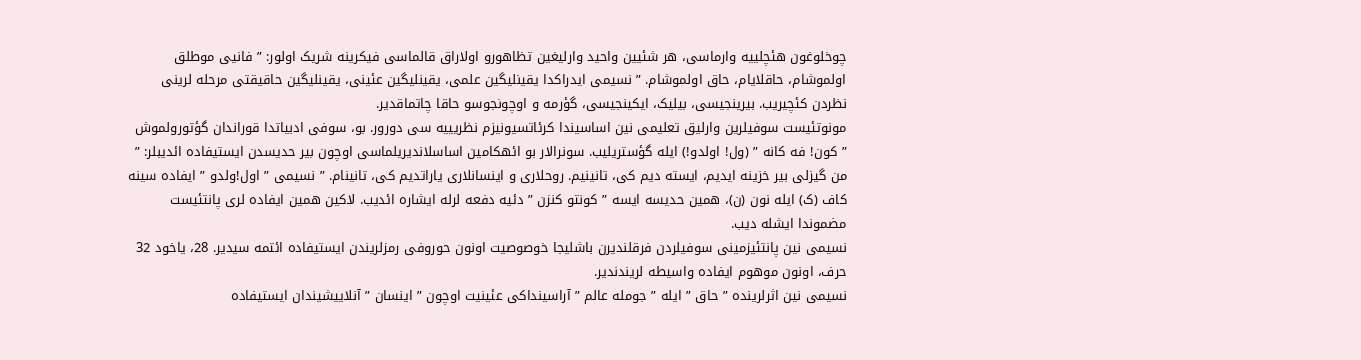چوخلوغون هئچلییه وارماسی، هر شئیین واحید وارلیغین تظاهورو اولاراق قالماسی فیکرینه شریک اولور: ” فانیی موطلق اولموشام، حاقلایام، حاق اولموشام. ” نسیمی ایدراکدا یقینلیگین علمی، یقینلیگین عئینی، یقینلیگین حاقیقتی مرحله لرینی نظردن کئچیریب. بیرینجیسی، بیلیک، ایکینجیسی، گؤرمه و اوچونجوسو حاقا چاتماقدیر.
مونوتئیست سوفیلرین وارلیق تعلیمی نین اساسیندا کرئاتسیونیزم نظریییه سی دورور. بو، سوفی ادبیاتدا قوراندان گؤتورولموش ” کون! فه کانه ” (ول! اولدو!) ایله گؤستریلیب. سونرالار بو ائهکامین اساسلاندیریلماسی اوچون بیر حدیسدن ایستیفاده ائدیبلر: ” من گیزلی بیر خزینه ایدیم، ایسته دیم کی، تانینیم. روحلاری و اینسانلاری یاراتدیم کی، تانینام. ” نسیمی ” اول!ولدو ” ایفاده سینه کاف (ک) ایله نون (ن)، همین حدیسه ایسه ” کونتو کنزن ” دئیه دفعه لرله ایشاره ائدیب. لاکین همین ایفاده لری پانتئیست مضموندا ایشله دیب.
نسیمی نین پانتئیزمینی سوفیلردن فرقلندیرن باشلیجا خوصوصیت اونون حوروفی رمزلریندن ایستیفاده ائتمه سیدیر. 28، یاخود 32 حرف، اونون موهوم ایفاده واسیطه لریندندیر.
نسیمی نین اثرلرینده ” حاق ” ایله ” جومله عالم ” آراسینداکی عئینیت اوچون ” اینسان ” آنلاییشیندان ایستیفاده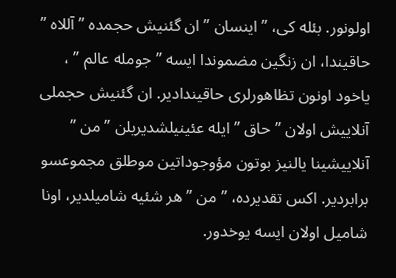اولونور. بئله کی، ” اینسان ” ان گئنیش حجمده ” آللاه ” حاقیندا، ان زنگین مضموندا ایسه ” جومله عالم ” ، یاخود اونون تظاهورلری حاقیندادیر. ان گئنیش حجملی آنلاییش اولان ” حاق ” ایله عئینیلشدیریلن ” من ” آنلاییشینا یالنیز بوتون مؤوجوداتین موطلق مجموعسو برابردیر. اکس تقدیرده، ” من ” هر شئیه شامیلدیر، اونا شامیل اولان ایسه یوخدور.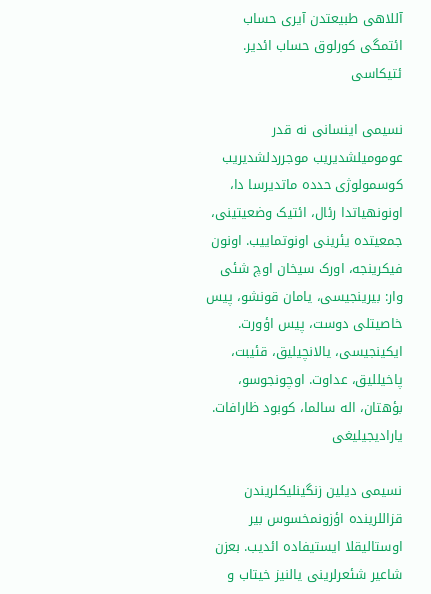آللاهی طبیعتدن آیری حساب ائتمگی کورلوق حساب ائدیر.
ئتیکاسی

نسیمی اینسانی نه قدر عومومیلشدیریب موجرردلشدیریب کوسمولوژی حدده ماتدیرسا دا، اونونهیاتدا رئال، ائتیک وضعیتینی، جمعیتده یئرینی اونوتماییب. اونون فیکرینجه، اورک سیخان اوچ شئی وار: بیرینجیسی، یامان قونشو، پیس خاصیتلی دوست، پیس اؤورت. ایکینجیسی، یالانچیلیق، قئیبت، پاخیللیق، عداوت. اوچونجوسو، بؤهتان، اله سالما، کوبود ظارافات.
یارادیجیلیغی

نسیمی دیلین زنگینلیکلریندن قزاللرینده اؤزونمخسوس بیر اوستالیقلا ایستیفاده ائدیب. بعزن شاعیر شئعرلرینی یالنیز خیتاب و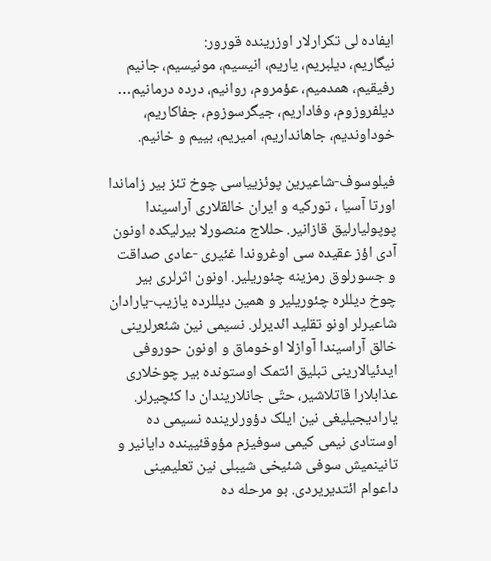ایفاده لی تکرارلار اوزرینده قورور:
نیگاریم، دیلبریم، یاریم، انیسیم، مونیسیم، جانیم
رفیقیم، همدمیم، عؤمروم، روانیم، درده درمانیم…
دیلفروزوم، وفاداریم، جیگرسوزوم، جفاکاریم،
خوداوندیم، جاهانداریم، امیریم، بییم و خانیم.

فیلوسوف-شاعیرین پوئزییاسی چوخ تئز بیر زاماندا اورتا آسیا ، تورکیه و ایران خالقلاری آراسیندا پوپولیارلیق قازانیر. حللاج منصورلا بیرلیکده اونون آدی اؤز عقیده سی اوغروندا غئیری -عادی صداقت و جسورلوق رمزینه چئوریلیر. اونون اثرلری بیر چوخ دیللره چئوریلیر و همین دیللرده یازیب-یارادان شاعیرلر اونو تقلید ائدیرلر. نسیمی نین شئعرلرینی خالق آراسیندا آوازلا اوخوماق و اونون حوروفی ایدئیالارینی تبلیق ائتمک اوستونده بیر چوخلاری عذابلارا قاتلاشیر، حتّی جانلاریندان دا کئچیرلر.
یارادیجیلیغی نین ایلک دؤورلرینده نسیمی ده اوستادی نیمی کیمی سوفیزم مؤوقئیینده دایانیر و تانینمیش سوفی شئیخی شیبلی نین تعلیمینی داعوام ائتدیریردی. بو مرحله ده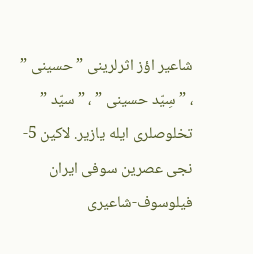شاعیر اؤز اثرلرینی ” حسینی ” ، ” سِیّد حسینی ” ، ” سیّد ” تخلوصلری ایله یازیر. لاکین 5-نجی عصرین سوفی ایران فیلوسوف-شاعیری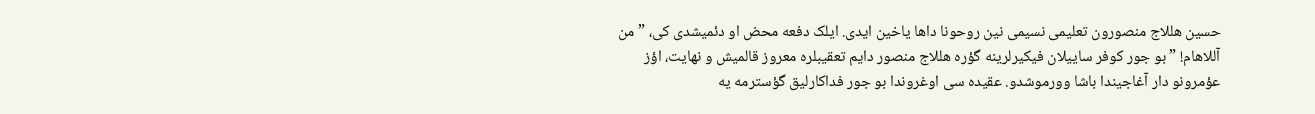حسین هللاج منصورون تعلیمی نسیمی نین روحونا داها یاخین ایدی. ایلک دفعه محض او دئمیشدی کی، ” من آللاهام! ” بو جور کوفر ساییلان فیکیرلرینه گؤره هللاج منصور دایم تعقیبلره معروز قالمیش و نهایت، اؤز عؤمرونو دار آغاجیندا باشا وورموشدو. عقیده سی اوغروندا بو جور فداکارلیق گؤسترمه یه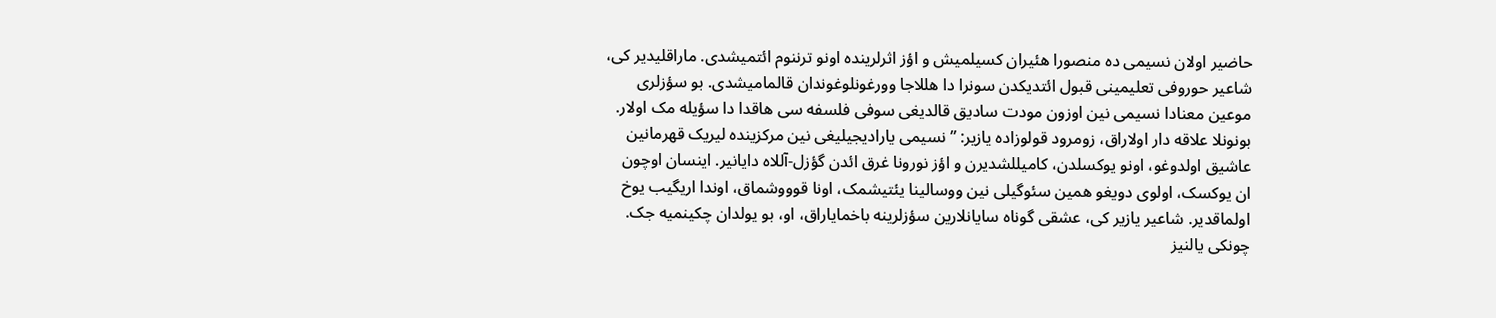حاضیر اولان نسیمی ده منصورا هئیران کسیلمیش و اؤز اثرلرینده اونو ترننوم ائتمیشدی. ماراقلیدیر کی، شاعیر حوروفی تعلیمینی قبول ائتدیکدن سونرا دا هللاجا وورغونلوغوندان قالمامیشدی. بو سؤزلری موعین معنادا نسیمی نین اوزون مودت سادیق قالدیغی سوفی فلسفه سی هاقدا دا سؤیله مک اولار. بونونلا علاقه دار اولاراق، زومرود قولوزاده یازیر: ” نسیمی یارادیجیلیغی نین مرکزینده لیریک قهرمانین عاشیق اولدوغو، اونو یوکسلدن، کامیللشدیرن و اؤز نورونا غرق ائدن گؤزل-آللاه دایانیر. اینسان اوچون ان یوکسک، اولوی دویغو همین سئوگیلی نین ووسالینا یئتیشمک، اونا قوووشماق، اوندا اریگیب یوخ اولماقدیر. شاعیر یازیر کی، عشقی گوناه سایانلارین سؤزلرینه باخمایاراق، او، بو یولدان چکینمیه جک. چونکی یالنیز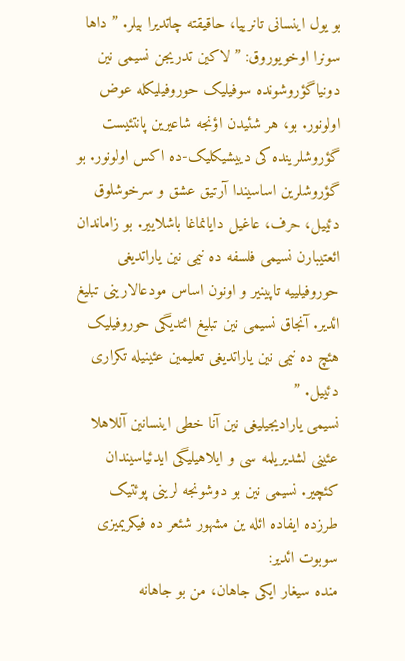بو یول اینسانی تانرییا، حاقیقته چاتدیرا بیلر. ” داها سونرا اوخویوروق: ” لاکین تدریجن نسیمی نین دونیاگؤروشونده سوفیلیک حوروفیلیکله عوض اولونور. بو، هر شئیدن اؤنجه شاعیرین پانتئیست گؤروشلرینده کی دییشیکلیک-ده اکس اولونور. بو گؤروشلرین اساسیندا آرتیق عشق و سرخوشلوق دئییل، حرف، عاغیل دایانماغا باشلاییر. بو زاماندان ائعتیبارن نسیمی فلسفه ده نیمی نین یاراتدیغی حوروفیلییه تاپینیر و اونون اساس مودعالارینی تبلیغ ائدیر. آنجاق نسیمی نین تبلیغ ائتدیگی حوروفیلیک هئچ ده نیمی نین یاراتدیغی تعلیمین عئینیله تکراری دئییل. ”
نسیمی یارادیجیلیغی نین آنا خطی اینسانین آللاهلا عئینی لشدیریلمه سی و ایلاهیلیگی ایدئیاسیندان کئچیر. نسیمی نین بو دوشونجه لرینی پوئتیک طرزده ایفاده ائله ین مشهور شئعر ده فیکریمیزی سوبوت ائدیر:
منده سیغار ایکی جاهان، من بو جاهانه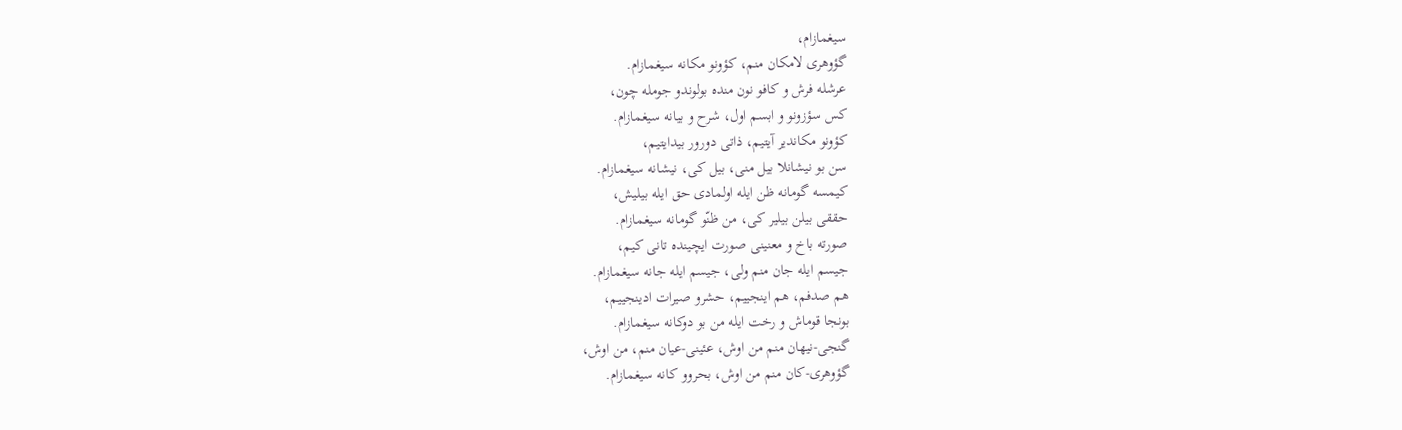سیغمازام،
گؤوهری لامکان منم، کؤونو مکانه سیغمازام.
عرشله فرش و کافو نون منده بولوندو جومله چون،
کس سؤزونو و ابسم اول، شرح و بیانه سیغمازام.
کؤونو مکاندیر آیتیم، ذاتی دورور بیدایتیم،
سن بو نیشانلا بیل منی، بیل کی، نیشانه سیغمازام.
کیمسه گومانه ظن ایله اولمادی حق ایله بیلیش،
حققی بیلن بیلیر کی، من ظنّو گومانه سیغمازام.
صورته باخ و معنینی صورت ایچینده تانی کیم،
جیسم ایله جان منم ولی، جیسم ایله جانه سیغمازام.
هم صدفم، هم اینجییم، حشرو صیرات ادینجییم،
بونجا قوماش و رخت ایله من بو دوکانه سیغمازام.
گنجی-نیهان منم من اوش، عئینی-عیان منم، من اوش،
گؤوهری-کان منم من اوش، بحروو کانه سیغمازام.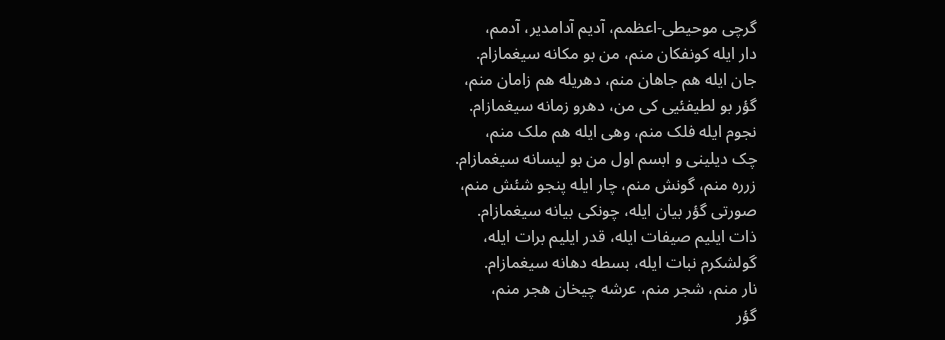گرچی موحیطی-اعظمم، آدیم آدامدیر، آدمم،
دار ایله کونفکان منم، من بو مکانه سیغمازام.
جان ایله هم جاهان منم، دهریله هم زامان منم،
گؤر بو لطیفئیی کی من، دهرو زمانه سیغمازام.
نجوم ایله فلک منم، وهی ایله هم ملک منم،
چک دیلینی و ابسم اول من بو لیسانه سیغمازام.
زرره منم، گونش منم، چار ایله پنجو شئش منم،
صورتی گؤر بیان ایله، چونکی بیانه سیغمازام.
ذات ایلیم صیفات ایله، قدر ایلیم برات ایله،
گولشکرم نبات ایله، بسطه دهانه سیغمازام.
نار منم، شجر منم، عرشه چیخان هجر منم،
گؤر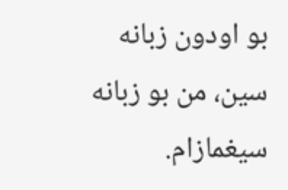بو اودون زبانه سین، من بو زبانه سیغمازام.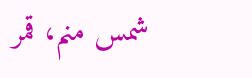شمس منم، قمر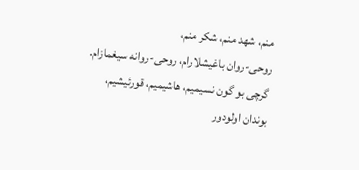منم، شهد منم، شکر منم،
روحی-روان باغیشلارام، روحی-روانه سیغمازام.
گرچی بو گون نسیمیم، هاشیمیم، قورئیشیم،
بوندان اولودور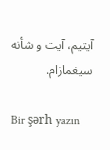آیتیم، آیت و شأنه سیغمازام.

Bir şərh yazın